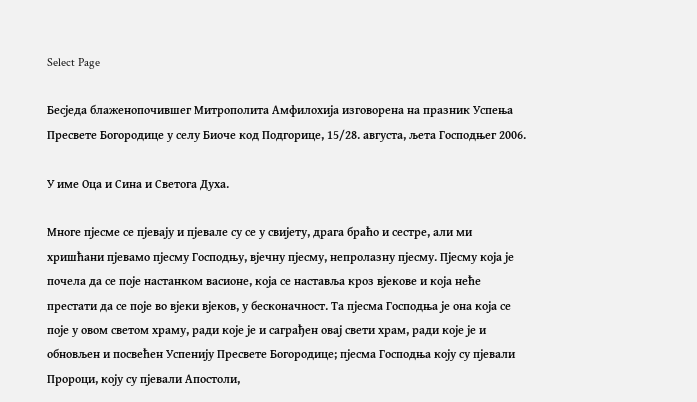Select Page

Бесједа блаженопочившег Митрополита Амфилохија изговорена на празник Успења Пресвете Богородице у селу Биоче код Подгорице, 15/28. августа, љета Господњег 2006.

У име Оца и Сина и Светога Духа.

Многе пјесме се пјевају и пјевале су се у свијету, драга браћо и сестре, али ми хришћани пјевамо пјесму Господњу, вјечну пјесму, непролазну пјесму. Пјесму која је почела да се поје настанком васионе, која се наставља кроз вјекове и која неће престати да се поје во вјеки вјеков, у бесконачност. Та пјесма Господња је она која се поје у овом светом храму, ради које је и саграђен овај свети храм, ради које је и обновљен и посвећен Успенију Пресвете Богородице; пјесма Господња коју су пјевали Пророци, коју су пјевали Апостоли,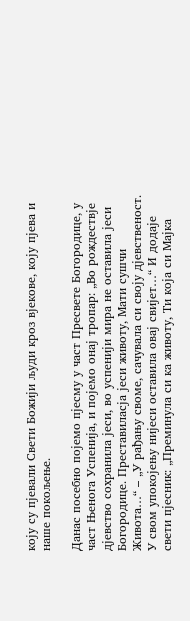коју су пјевали Свети Божији људи кроз вјекове, коју пјева и наше покољење.

Данас посебно појемо пјесму у част Пресвете Богородице, у част Њенога Успенија, и појемо онај тропар: „Во рождествје дјевство сохранила јеси, во успенији мира не оставила јеси Богородице. Преставиласја јеси животу, Мати сушчи Живота…“ – „У рађању своме, сачувала си своју дјевственост. У свом упокојењу нијеси оставила овај свијет…“ И додаје свети пјесник: „Преминула си ка животу, Ти која си Мајка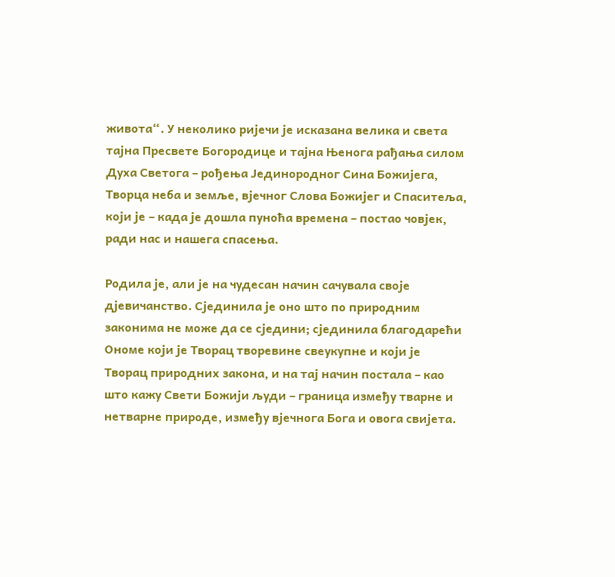живота“. У неколико ријечи је исказана велика и света тајна Пресвете Богородице и тајна Њенога рађања силом Духа Светога – рођења Јединородног Сина Божијега, Творца неба и земље, вјечног Слова Божијег и Спаситеља, који је – када је дошла пуноћа времена – постао човјек, ради нас и нашега спасења.

Родила је, али је на чудесан начин сачувала своје дјевичанство. Сјединила је оно што по природним законима не може да се сједини; сјединила благодарећи Ономе који је Творац творевине свеукупне и који је Творац природних закона, и на тај начин постала – као што кажу Свети Божији људи – граница између тварне и нетварне природе, између вјечнога Бога и овога свијета.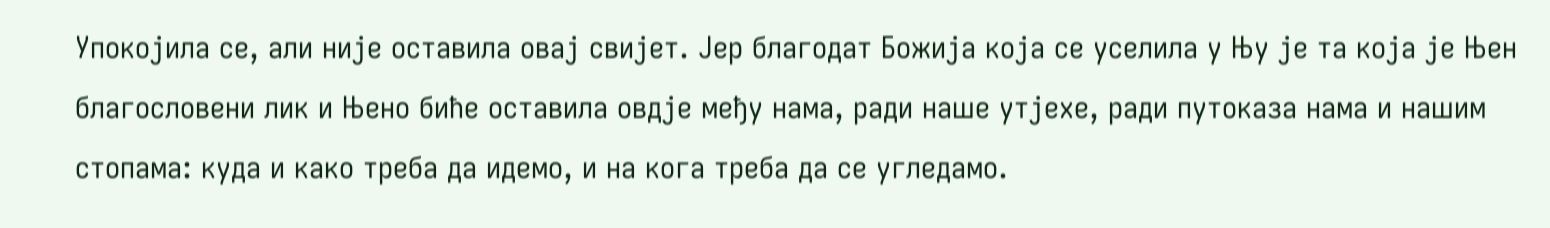Упокојила се, али није оставила овај свијет. Јер благодат Божија која се уселила у Њу је та која је Њен благословени лик и Њено биће оставила овдје међу нама, ради наше утјехе, ради путоказа нама и нашим стопама: куда и како треба да идемо, и на кога треба да се угледамо.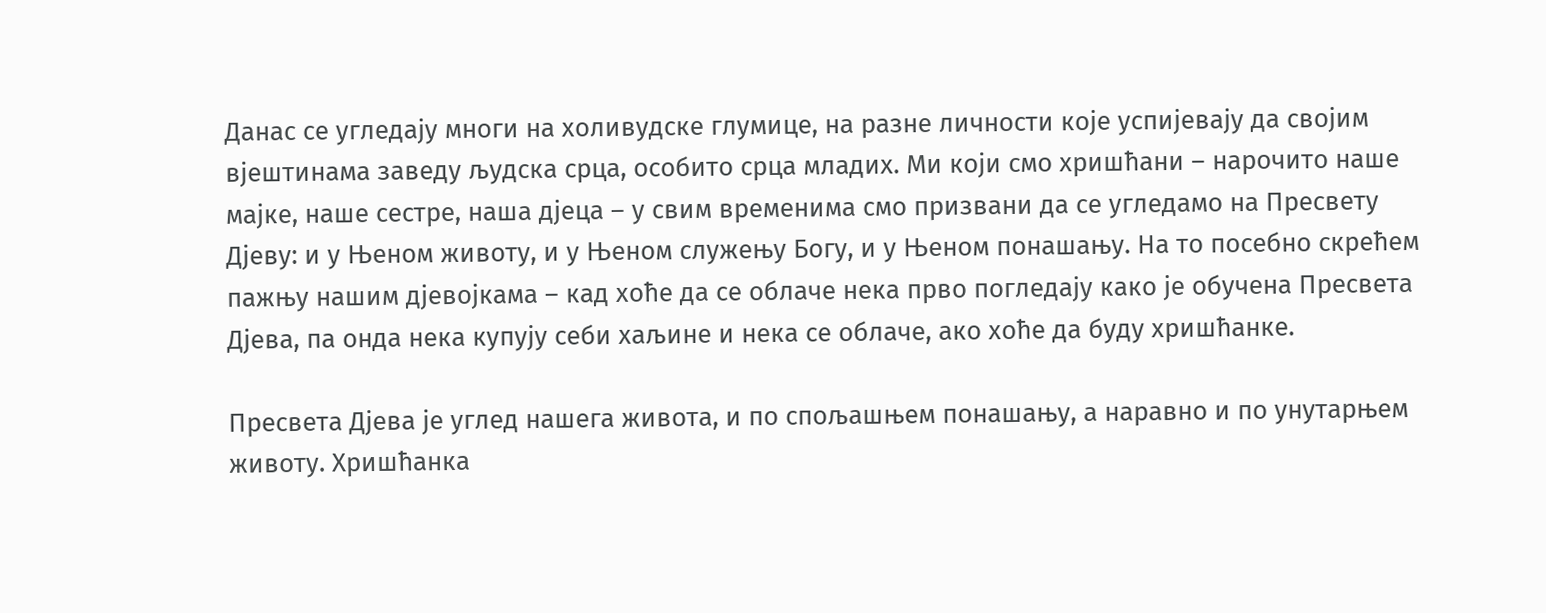Данас се угледају многи на холивудске глумице, на разне личности које успијевају да својим вјештинама заведу људска срца, особито срца младих. Ми који смо хришћани – нарочито наше мајке, наше сестре, наша дјеца – у свим временима смо призвани да се угледамо на Пресвету Дјеву: и у Њеном животу, и у Њеном служењу Богу, и у Њеном понашању. На то посебно скрећем пажњу нашим дјевојкама – кад хоће да се облаче нека прво погледају како је обучена Пресвета Дјева, па онда нека купују себи хаљине и нека се облаче, ако хоће да буду хришћанке.

Пресвета Дјева је углед нашега живота, и по спољашњем понашању, а наравно и по унутарњем животу. Хришћанка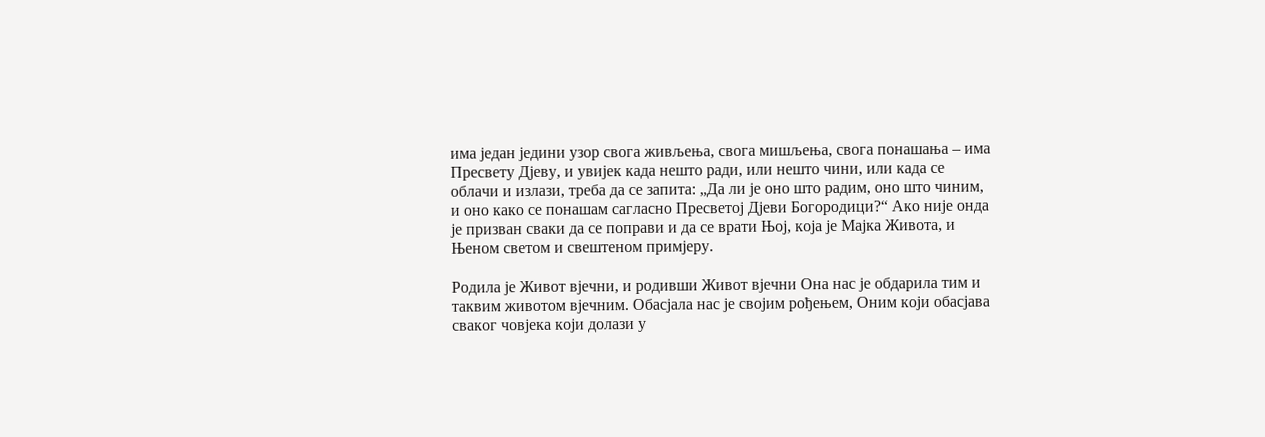има један једини узор свога живљења, свога мишљења, свога понашања – има Пресвету Дјеву, и увијек када нешто ради, или нешто чини, или када се облачи и излази, треба да се запита: „Да ли је оно што радим, оно што чиним, и оно како се понашам сагласно Пресветој Дјеви Богородици?“ Ако није онда је призван сваки да се поправи и да се врати Њој, која је Мајка Живота, и Њеном светом и свештеном примјеру.

Родила је Живот вјечни, и родивши Живот вјечни Она нас је обдарила тим и таквим животом вјечним. Обасјала нас је својим рођењем, Оним који обасјава сваког човјека који долази у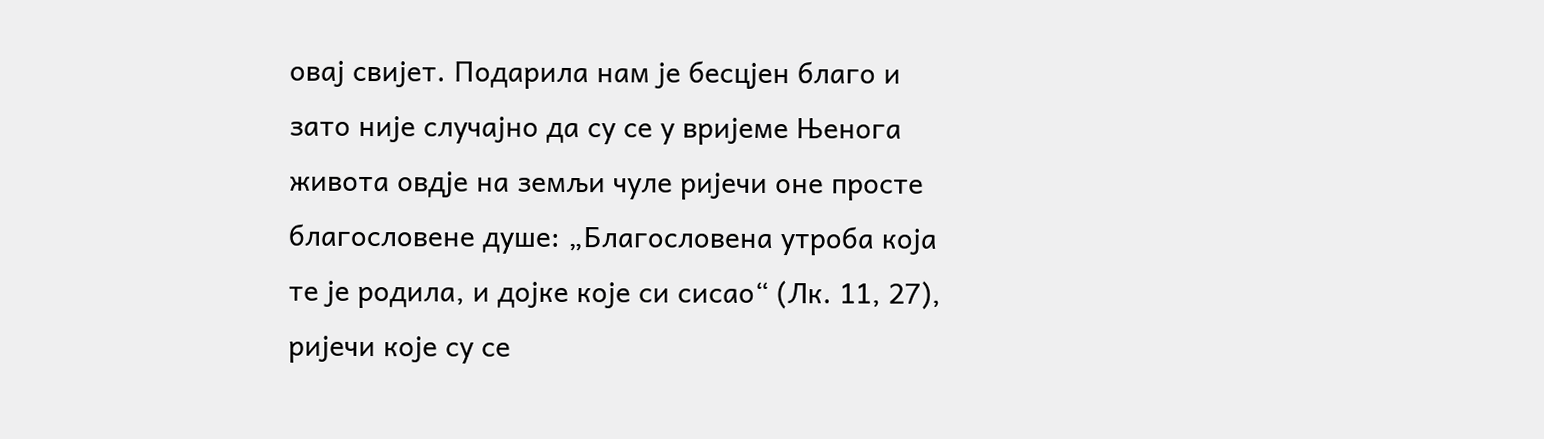овај свијет. Подарила нам је бесцјен благо и зато није случајно да су се у вријеме Њенога живота овдје на земљи чуле ријечи оне просте благословене душе: „Благословена утроба која те је родила, и дојке које си сисао“ (Лк. 11, 27), ријечи које су се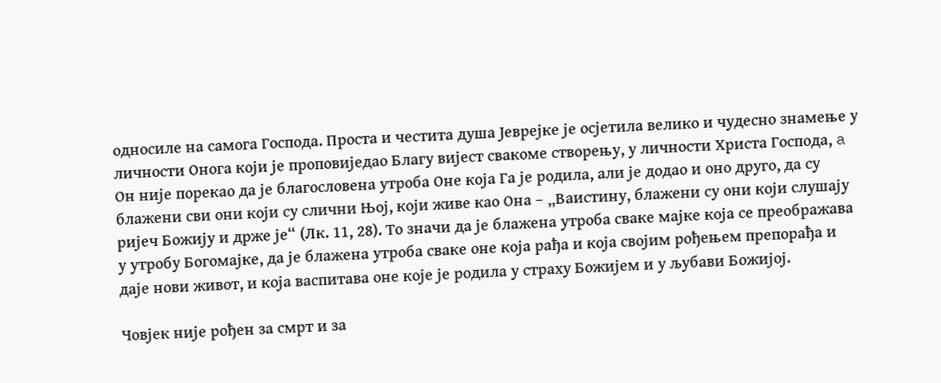односиле на самога Господа. Проста и честита душа Јеврејке је осјетила велико и чудесно знамење у личности Онога који је проповиједао Благу вијест свакоме створењу, у личности Христа Господа, a Он није порекао да је благословена утроба Оне која Га је родила, али је додао и оно друго, да су блажени сви они који су слични Њој, који живе као Она – „Ваистину, блажени су они који слушају ријеч Божију и држе је“ (Лк. 11, 28). То значи да је блажена утроба сваке мајке која се преображава у утробу Богомајке, да је блажена утроба сваке оне која рађа и која својим рођењем препорађа и даје нови живот, и која васпитава оне које је родила у страху Божијем и у љубави Божијој.

Човјек није рођен за смрт и за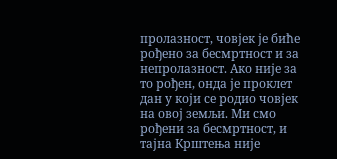пролазност, човјек је биће рођено за бесмртност и за непролазност. Ако није за то рођен, онда је проклет дан у који се родио човјек на овој земљи. Ми смо рођени за бесмртност, и тајна Крштења није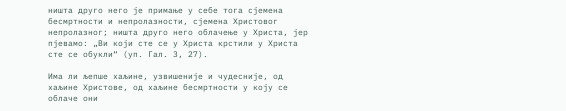ништа друго него је примање у себе тога сјемена бесмртности и непролазности, сјемена Христовог непролазног; ништа друго него облачење у Христа, јер пјевамо: „Ви који сте се у Христа крстили у Христа сте се обукли“ (уп. Гал. 3, 27).

Има ли љепше хаљине, узвишеније и чудесније, од хаљине Христове, од хаљине бесмртности у коју се облаче они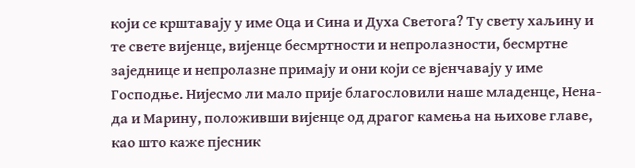који се крштавају у име Оца и Сина и Духа Светога? Ту свету хаљину и те свете вијенце, вијенце бесмртности и непролазности, бесмртне заједнице и непролазне примају и они који се вјенчавају у име Господње. Нијесмо ли мало прије благословили наше младенце, Нена- да и Марину, положивши вијенце од драгог камења на њихове главе, као што каже пјесник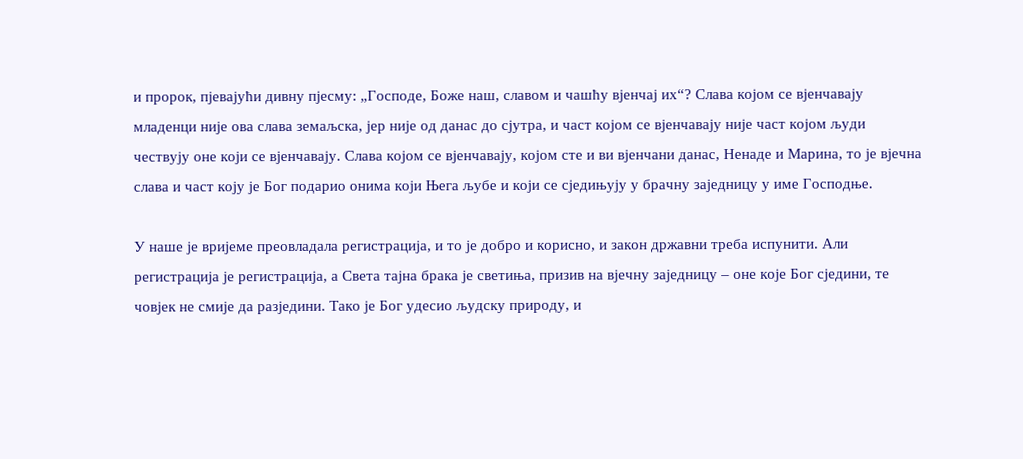и пророк, пјевајући дивну пјесму: „Господе, Боже наш, славом и чашћу вјенчај их“? Слава којом се вјенчавају младенци није ова слава земаљска, јер није од данас до сјутра, и част којом се вјенчавају није част којом људи чествују оне који се вјенчавају. Слава којом се вјенчавају, којом сте и ви вјенчани данас, Ненаде и Марина, то је вјечна слава и част коју је Бог подарио онима који Њега љубе и који се сједињују у брачну заједницу у име Господње.

У наше је вријеме преовладала регистрација, и то је добро и корисно, и закон државни треба испунити. Али регистрација је регистрација, а Света тајна брака је светиња, призив на вјечну заједницу – оне које Бог сједини, те човјек не смије да разједини. Тако је Бог удесио људску природу, и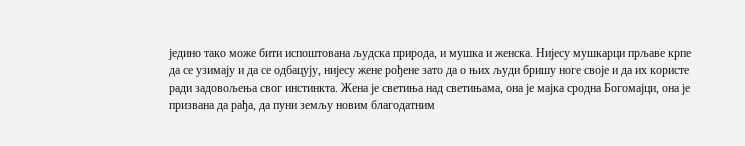једино тако може бити испоштована људска природа, и мушка и женска. Нијесу мушкарци прљаве крпе да се узимају и да се одбацују, нијесу жене рођене зато да о њих људи бришу ноге своје и да их користе ради задовољења свог инстинкта. Жена је светиња над светињама, она је мајка сродна Богомајци, она је призвана да рађа, да пуни земљу новим благодатним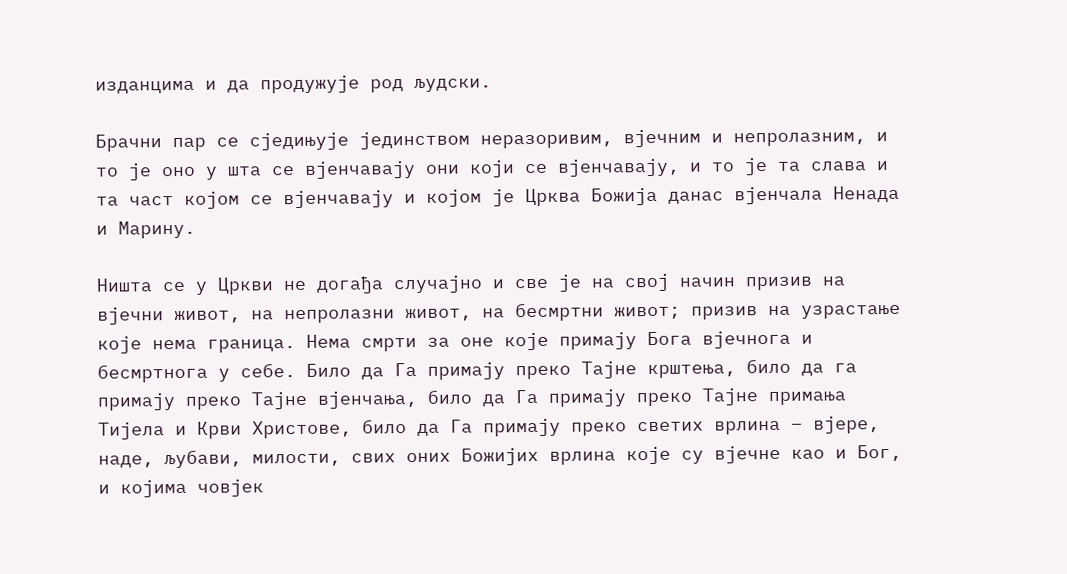изданцима и да продужује род људски.

Брачни пар се сједињује јединством неразоривим, вјечним и непролазним, и то је оно у шта се вјенчавају они који се вјенчавају, и то је та слава и та част којом се вјенчавају и којом је Црква Божија данас вјенчала Ненада и Марину.

Ништа се у Цркви не догађа случајно и све је на свој начин призив на вјечни живот, на непролазни живот, на бесмртни живот; призив на узрастање које нема граница. Нема смрти за оне које примају Бога вјечнога и бесмртнога у себе. Било да Га примају преко Тајне крштења, било да га примају преко Тајне вјенчања, било да Га примају преко Тајне примања Тијела и Крви Христове, било да Га примају преко светих врлина – вјере, наде, љубави, милости, свих оних Божијих врлина које су вјечне као и Бог, и којима човјек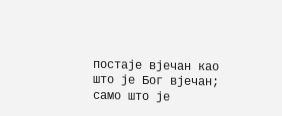постаје вјечан као што је Бог вјечан; само што је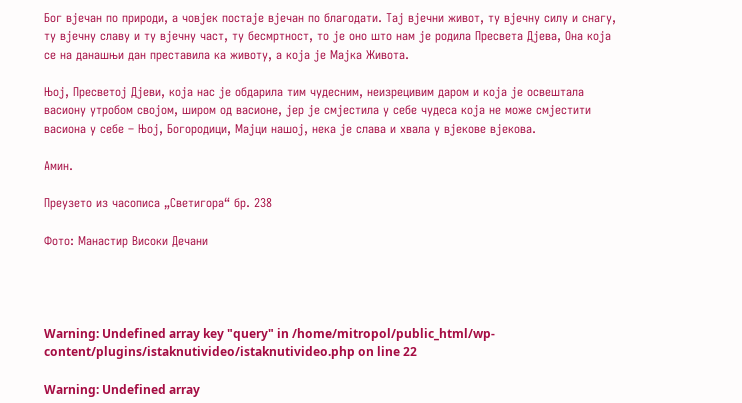Бог вјечан по природи, а човјек постаје вјечан по благодати. Тај вјечни живот, ту вјечну силу и снагу, ту вјечну славу и ту вјечну част, ту бесмртност, то је оно што нам је родила Пресвета Дјева, Она која се на данашњи дан преставила ка животу, а која је Мајка Живота.

Њој, Пресветој Дјеви, која нас је обдарила тим чудесним, неизрецивим даром и која је освештала васиону утробом својом, широм од васионе, јер је смјестила у себе чудеса која не може смјестити васиона у себе – Њој, Богородици, Mајци нашој, нека је слава и хвала у вјекове вјекова.

Амин.

Преузето из часописа „Светигора“ бр. 238

Фото: Манастир Високи Дечани




Warning: Undefined array key "query" in /home/mitropol/public_html/wp-content/plugins/istaknutivideo/istaknutivideo.php on line 22

Warning: Undefined array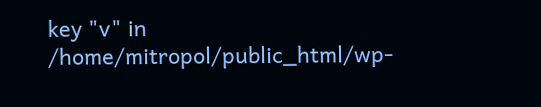key "v" in /home/mitropol/public_html/wp-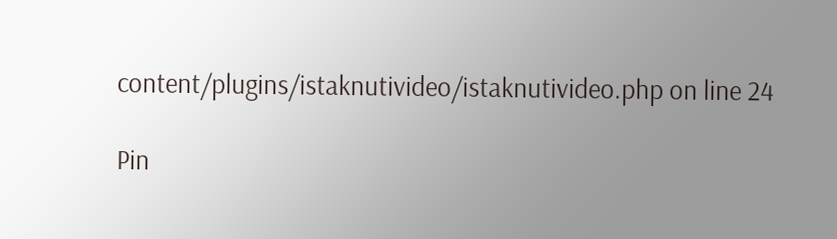content/plugins/istaknutivideo/istaknutivideo.php on line 24

Pin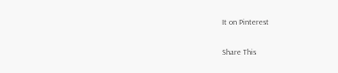It on Pinterest

Share This